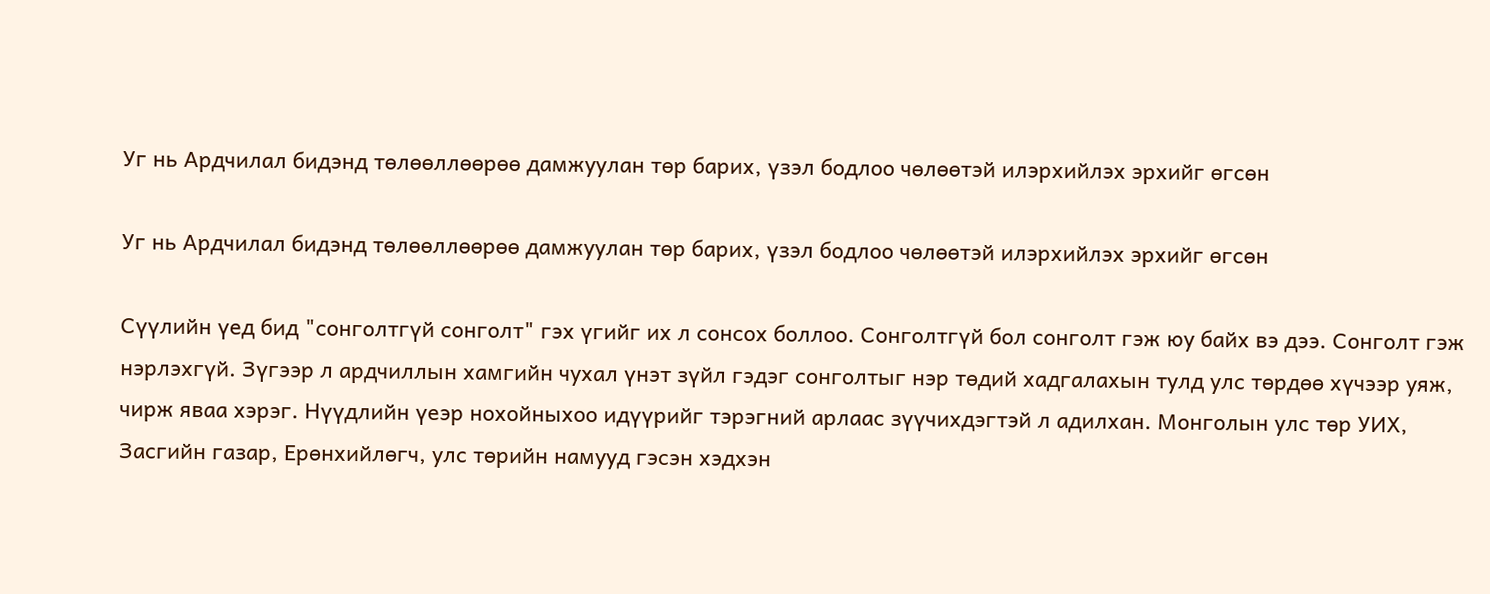Уг нь Ардчилал бидэнд төлөөллөөрөө дамжуулан төр барих, үзэл бодлоо чөлөөтэй илэрхийлэх эрхийг өгсөн

Уг нь Ардчилал бидэнд төлөөллөөрөө дамжуулан төр барих, үзэл бодлоо чөлөөтэй илэрхийлэх эрхийг өгсөн

Сүүлийн үед бид "сонголтгүй сонголт" гэх үгийг их л сонсох боллоо. Сонголтгүй бол сонголт гэж юу байх вэ дээ. Сонголт гэж нэрлэхгүй. Зүгээр л ардчиллын хамгийн чухал үнэт зүйл гэдэг сонголтыг нэр төдий хадгалахын тулд улс төрдөө хүчээр уяж, чирж яваа хэрэг. Нүүдлийн үеэр нохойныхоо идүүрийг тэрэгний арлаас зүүчихдэгтэй л адилхан. Монголын улс төр УИХ, Засгийн газар, Ерөнхийлөгч, улс төрийн намууд гэсэн хэдхэн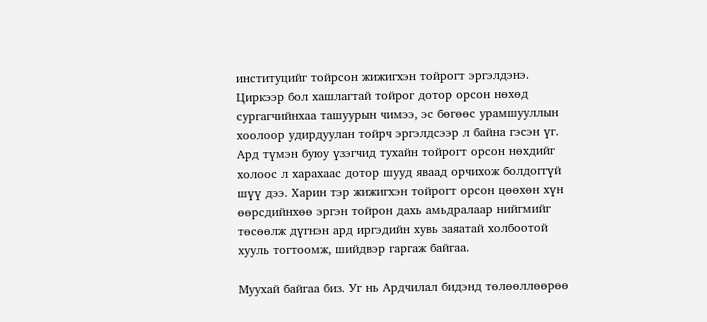институцийг тойрсон жижигхэн тойрогт эргэлдэнэ. Циркээр бол хашлагтай тойрог дотор орсон нөхөд сургагчийнхаа ташуурын чимээ, эс бөгөөс урамшууллын хоолоор удирдуулан тойрч эргэлдсээр л байна гэсэн үг. Ард түмэн буюу үзэгчид тухайн тойрогт орсон нөхдийг холоос л харахаас дотор шууд яваад орчихож болдоггүй шүү дээ. Харин тэр жижигхэн тойрогт орсон цөөхөн хүн өөрсдийнхөө эргэн тойрон дахь амьдралаар нийгмийг төсөөлж дүгнэн ард иргэдийн хувь заяатай холбоотой хууль тогтоомж, шийдвэр гаргаж байгаа.

Муухай байгаа биз. Уг нь Ардчилал бидэнд төлөөллөөрөө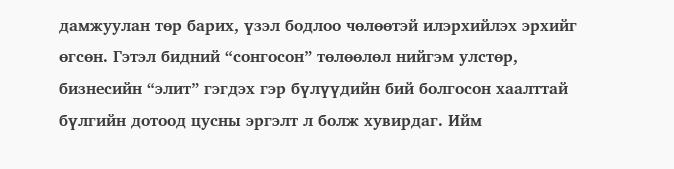дамжуулан төр барих, үзэл бодлоо чөлөөтэй илэрхийлэх эрхийг өгсөн. Гэтэл бидний “сонгосон” төлөөлөл нийгэм улстөр, бизнесийн “элит” гэгдэх гэр бүлүүдийн бий болгосон хаалттай бүлгийн дотоод цусны эргэлт л болж хувирдаг. Ийм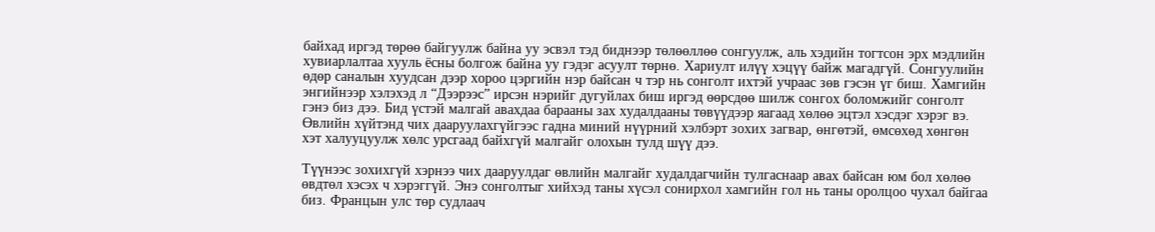байхад иргэд төрөө байгуулж байна уу эсвэл тэд биднээр төлөөллөө сонгуулж, аль хэдийн тогтсон эрх мэдлийн хувиарлалтаа хууль ёсны болгож байна уу гэдэг асуулт төрнө. Хариулт илүү хэцүү байж магадгүй. Сонгуулийн өдөр саналын хуудсан дээр хороо цэргийн нэр байсан ч тэр нь сонголт ихтэй учраас зөв гэсэн үг биш. Хамгийн энгийнээр хэлэхэд л “Дээрээс” ирсэн нэрийг дугуйлах биш иргэд өөрсдөө шилж сонгох боломжийг сонголт гэнэ биз дээ. Бид үстэй малгай авахдаа барааны зах худалдааны төвүүдээр яагаад хөлөө эцтэл хэсдэг хэрэг вэ. Өвлийн хүйтэнд чих дааруулахгүйгээс гадна миний нүүрний хэлбэрт зохих загвар, өнгөтэй, өмсөхөд хөнгөн хэт халууцуулж хөлс урсгаад байхгүй малгайг олохын тулд шүү дээ.

Түүнээс зохихгүй хэрнээ чих дааруулдаг өвлийн малгайг худалдагчийн тулгаснаар авах байсан юм бол хөлөө өвдтөл хэсэх ч хэрэггүй. Энэ сонголтыг хийхэд таны хүсэл сонирхол хамгийн гол нь таны оролцоо чухал байгаа биз. Францын улс төр судлаач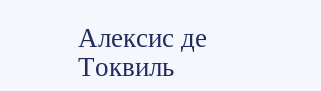Алексис де Токвиль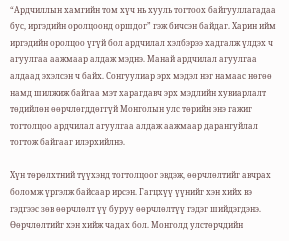“Ардчиллын хамгийн том хүч нь хууль тогтоох байгууллагадаа бус, иргэдийн оролцоонд оршдог” гэж бичсэн байдаг. Харин ийм иргэдийн оролцоо үгүй бол ардчилал хэлбэрээ хадгалж үлдэх ч агуулгаа аажмаар алдаж мэднэ. Манай ардчилал агуулгаа алдаад эхэлсэн ч байх. Сонгуулиар эрх мэдэл нэг намаас нөгөө намд шилжиж байгаа мэт харагдавч эрх мэдлийн хувиарлалт төдийлөн өөрчлөгддөггүй Монголын улс төрийн энэ гажиг тогтолцоо ардчилал агуулгаа алдаж аажмаар дарангуйлал тогтож байгааг илэрхийлнэ.

Хүн төрөлхтний түүхэнд тогтолцоог эвдэж, өөрчлөлтийг авчрах боломж үргэлж байсаар ирсэн. Гагцхүү үүнийг хэн хийх вэ гэдгээс зөв өөрчлөлт үү буруу өөрчлөлтүү гэдэг шийдэгдэнэ. Өөрчлөлтийг хэн хийж чадах бол. Монголд улстөрчдийн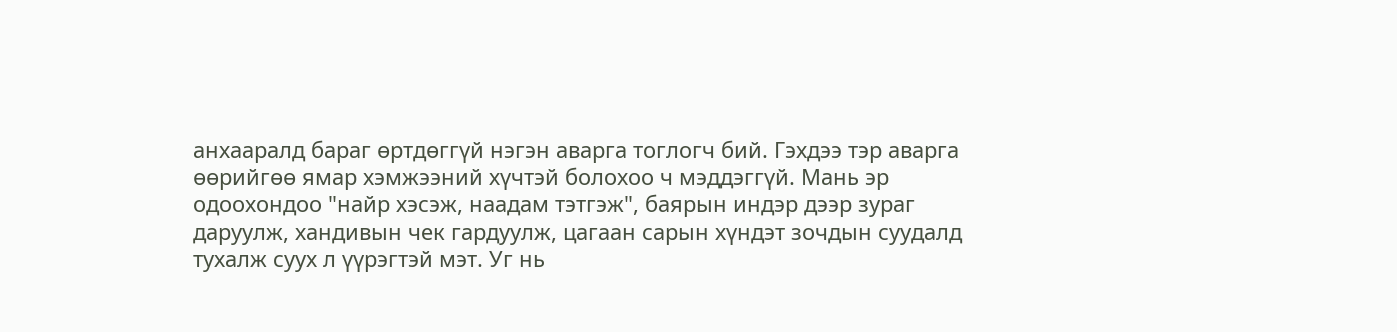анхааралд бараг өртдөггүй нэгэн аварга тоглогч бий. Гэхдээ тэр аварга өөрийгөө ямар хэмжээний хүчтэй болохоо ч мэддэггүй. Мань эр одоохондоо "найр хэсэж, наадам тэтгэж", баярын индэр дээр зураг даруулж, хандивын чек гардуулж, цагаан сарын хүндэт зочдын суудалд тухалж суух л үүрэгтэй мэт. Уг нь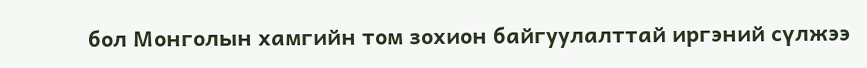бол Монголын хамгийн том зохион байгуулалттай иргэний сүлжээ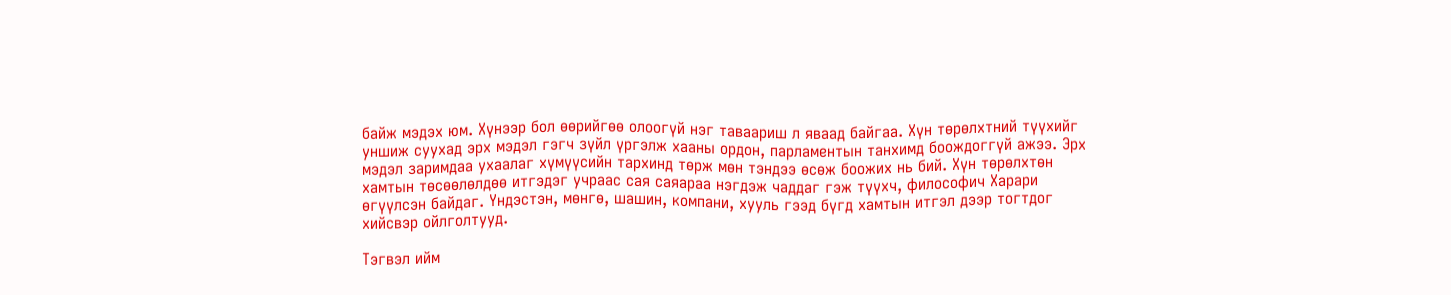байж мэдэх юм. Хүнээр бол өөрийгөө олоогүй нэг таваариш л яваад байгаа. Хүн төрөлхтний түүхийг уншиж суухад эрх мэдэл гэгч зүйл үргэлж хааны ордон, парламентын танхимд боождоггүй ажээ. Эрх мэдэл заримдаа ухаалаг хүмүүсийн тархинд төрж мөн тэндээ өсөж боожих нь бий. Хүн төрөлхтөн хамтын төсөөлөлдөө итгэдэг учраас сая саяараа нэгдэж чаддаг гэж түүхч, философич Харари өгүүлсэн байдаг. Үндэстэн, мөнгө, шашин, компани, хууль гээд бүгд хамтын итгэл дээр тогтдог хийсвэр ойлголтууд.

Тэгвэл ийм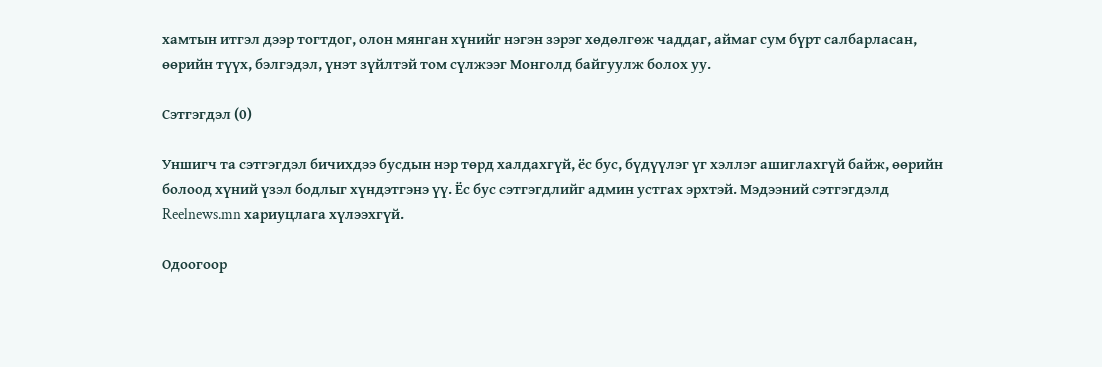хамтын итгэл дээр тогтдог, олон мянган хүнийг нэгэн зэрэг хөдөлгөж чаддаг, аймаг сум бүрт салбарласан, өөрийн түүх, бэлгэдэл, үнэт зүйлтэй том сүлжээг Монголд байгуулж болох уу.

Сэтгэгдэл (0)

Уншигч та сэтгэгдэл бичихдээ бусдын нэр төрд халдахгүй, ёс бус, бүдүүлэг үг хэллэг ашиглахгүй байж, өөрийн болоод хүний үзэл бодлыг хүндэтгэнэ үү. Ёс бус сэтгэгдлийг админ устгах эрхтэй. Мэдээний сэтгэгдэлд Reelnews.mn хариуцлага хүлээхгүй.

Одоогоор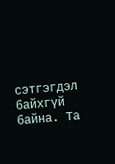сэтгэгдэл байхгүй байна. Та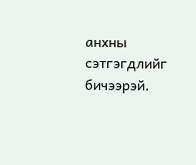анхны сэтгэгдлийг бичээрэй.